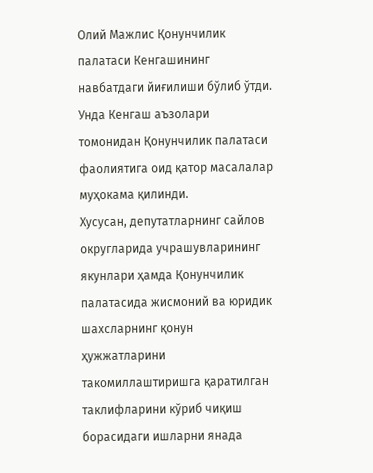Олий Мажлис Қонунчилик палатаси Кенгашининг навбатдаги йиғилиши бўлиб ўтди. Унда Кенгаш аъзолари томонидан Қонунчилик палатаси фаолиятига оид қатор масалалар муҳокама қилинди.
Хусусан, депутатларнинг сайлов округларида учрашувларининг якунлари ҳамда Қонунчилик палатасида жисмоний ва юридик шахсларнинг қонун ҳужжатларини такомиллаштиришга қаратилган таклифларини кўриб чиқиш борасидаги ишларни янада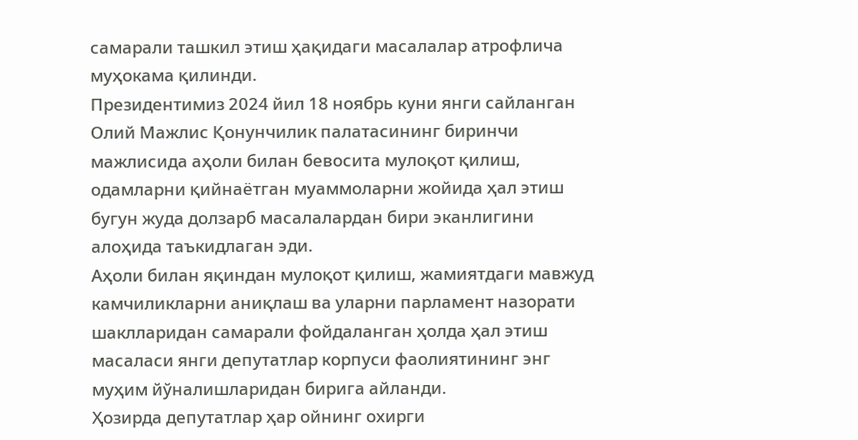самарали ташкил этиш ҳақидаги масалалар атрофлича муҳокама қилинди.
Президентимиз 2024 йил 18 ноябрь куни янги сайланган Олий Мажлис Қонунчилик палатасининг биринчи мажлисида аҳоли билан бевосита мулоқот қилиш, одамларни қийнаётган муаммоларни жойида ҳал этиш бугун жуда долзарб масалалардан бири эканлигини алоҳида таъкидлаган эди.
Аҳоли билан яқиндан мулоқот қилиш, жамиятдаги мавжуд камчиликларни аниқлаш ва уларни парламент назорати шаклларидан самарали фойдаланган ҳолда ҳал этиш масаласи янги депутатлар корпуси фаолиятининг энг муҳим йўналишларидан бирига айланди.
Ҳозирда депутатлар ҳар ойнинг охирги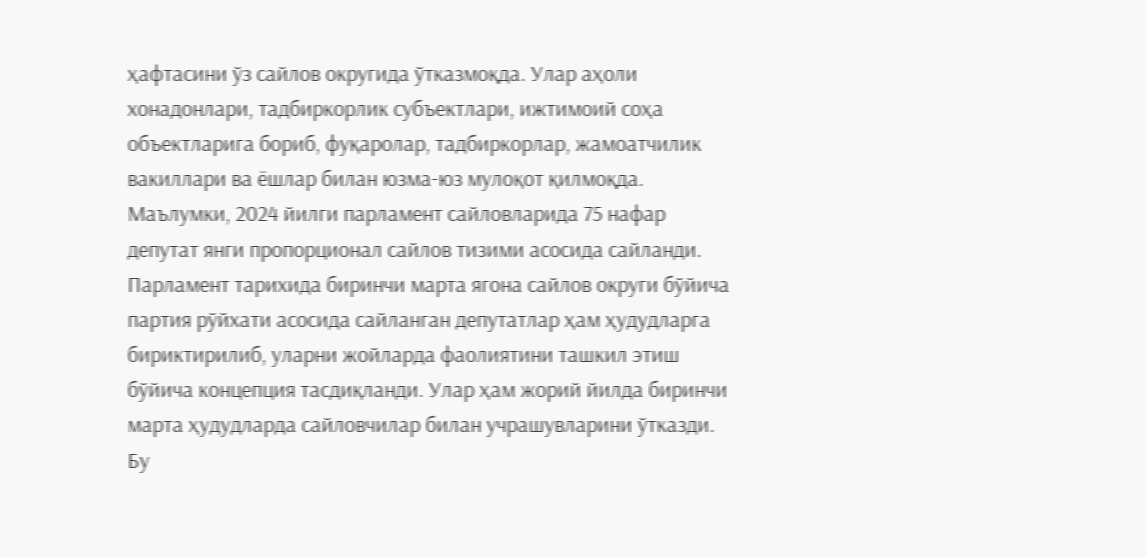ҳафтасини ўз сайлов округида ўтказмоқда. Улар аҳоли хонадонлари, тадбиркорлик субъектлари, ижтимоий соҳа объектларига бориб, фуқаролар, тадбиркорлар, жамоатчилик вакиллари ва ёшлар билан юзма-юз мулоқот қилмоқда.
Маълумки, 2024 йилги парламент сайловларида 75 нафар депутат янги пропорционал сайлов тизими асосида сайланди. Парламент тарихида биринчи марта ягона сайлов округи бўйича партия рўйхати асосида сайланган депутатлар ҳам ҳудудларга бириктирилиб, уларни жойларда фаолиятини ташкил этиш бўйича концепция тасдиқланди. Улар ҳам жорий йилда биринчи марта ҳудудларда сайловчилар билан учрашувларини ўтказди. Бу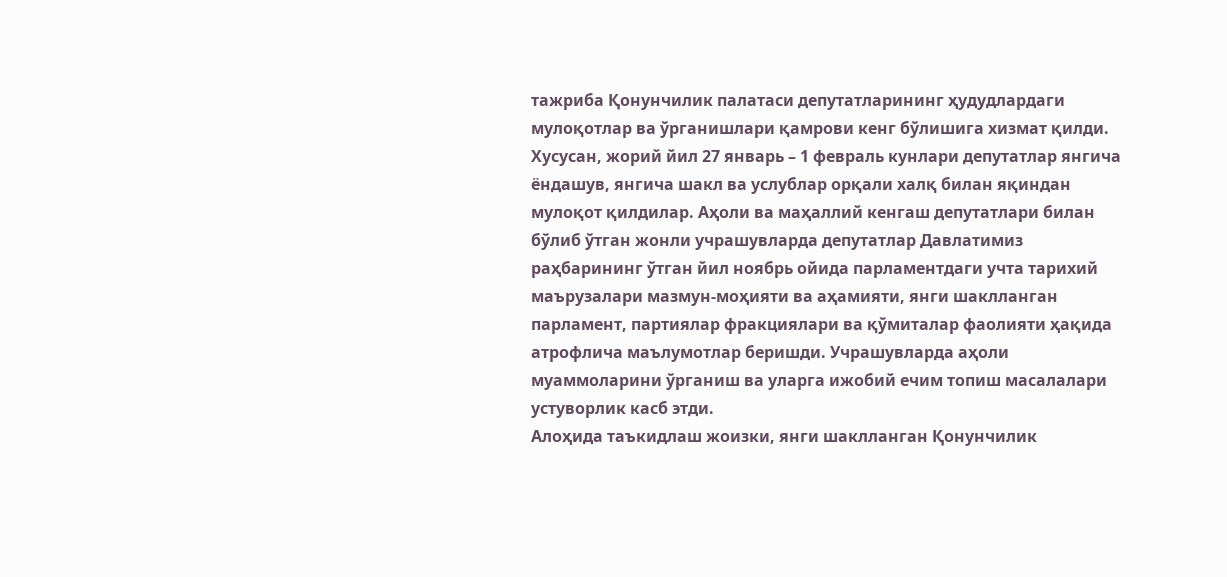тажриба Қонунчилик палатаси депутатларининг ҳудудлардаги мулоқотлар ва ўрганишлари қамрови кенг бўлишига хизмат қилди.
Хусусан, жорий йил 27 январь – 1 февраль кунлари депутатлар янгича ёндашув, янгича шакл ва услублар орқали халқ билан яқиндан мулоқот қилдилар. Аҳоли ва маҳаллий кенгаш депутатлари билан бўлиб ўтган жонли учрашувларда депутатлар Давлатимиз раҳбарининг ўтган йил ноябрь ойида парламентдаги учта тарихий маърузалари мазмун-моҳияти ва аҳамияти, янги шаклланган парламент, партиялар фракциялари ва қўмиталар фаолияти ҳақида атрофлича маълумотлар беришди. Учрашувларда аҳоли муаммоларини ўрганиш ва уларга ижобий ечим топиш масалалари устуворлик касб этди.
Алоҳида таъкидлаш жоизки, янги шаклланган Қонунчилик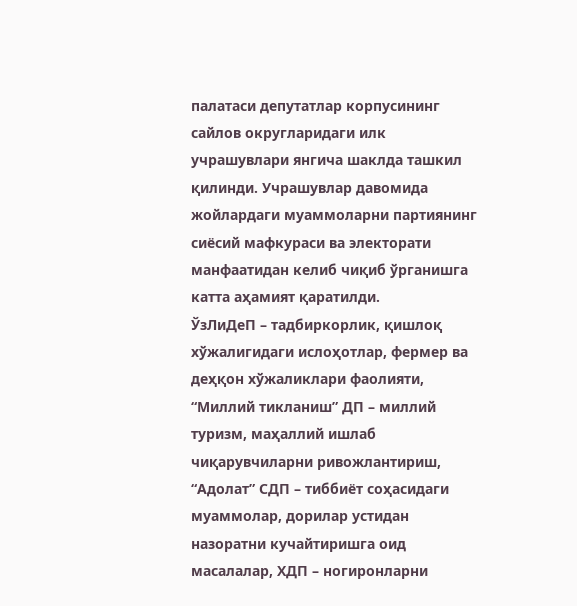палатаси депутатлар корпусининг сайлов округларидаги илк учрашувлари янгича шаклда ташкил қилинди. Учрашувлар давомида жойлардаги муаммоларни партиянинг сиёсий мафкураси ва электорати манфаатидан келиб чиқиб ўрганишга катта аҳамият қаратилди.
ЎзЛиДеП – тадбиркорлик, қишлоқ хўжалигидаги ислоҳотлар, фермер ва деҳқон хўжаликлари фаолияти, “Миллий тикланиш” ДП – миллий туризм, маҳаллий ишлаб чиқарувчиларни ривожлантириш, “Адолат” СДП – тиббиёт соҳасидаги муаммолар, дорилар устидан назоратни кучайтиришга оид масалалар, ХДП – ногиронларни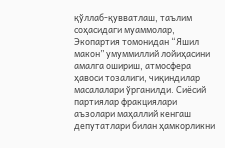қўллаб-қувватлаш, таълим соҳасидаги муаммолар, Экопартия томонидан “Яшил макон” умуммиллий лойиҳасини амалга ошириш, атмосфера ҳавоси тозалиги, чиқиндилар масалалари ўрганилди. Сиёсий партиялар фракциялари аъзолари маҳаллий кенгаш депутатлари билан ҳамкорликни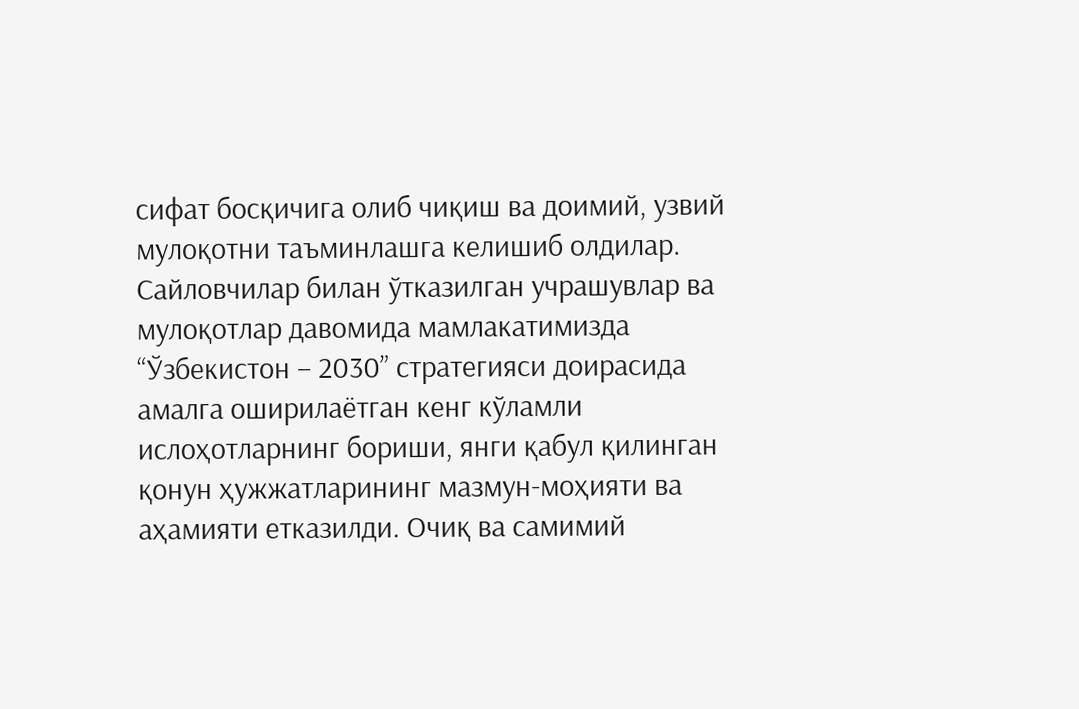сифат босқичига олиб чиқиш ва доимий, узвий мулоқотни таъминлашга келишиб олдилар.
Сайловчилар билан ўтказилган учрашувлар ва мулоқотлар давомида мамлакатимизда “Ўзбекистон – 2030” стратегияси доирасида амалга оширилаётган кенг кўламли ислоҳотларнинг бориши, янги қабул қилинган қонун ҳужжатларининг мазмун-моҳияти ва аҳамияти етказилди. Очиқ ва самимий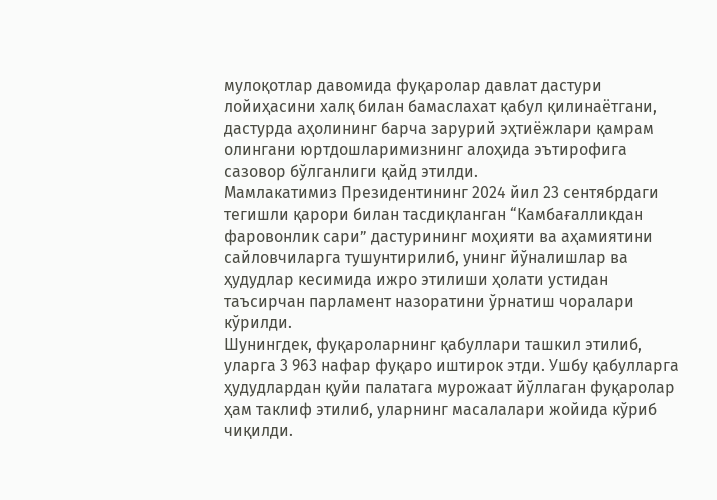мулоқотлар давомида фуқаролар давлат дастури лойиҳасини халқ билан бамаслахат қабул қилинаётгани, дастурда аҳолининг барча зарурий эҳтиёжлари қамрам олингани юртдошларимизнинг алоҳида эътирофига сазовор бўлганлиги қайд этилди.
Мамлакатимиз Президентининг 2024 йил 23 сентябрдаги тегишли қарори билан тасдиқланган “Камбағалликдан фаровонлик сари” дастурининг моҳияти ва аҳамиятини сайловчиларга тушунтирилиб, унинг йўналишлар ва ҳудудлар кесимида ижро этилиши ҳолати устидан таъсирчан парламент назоратини ўрнатиш чоралари кўрилди.
Шунингдек, фуқароларнинг қабуллари ташкил этилиб, уларга 3 963 нафар фуқаро иштирок этди. Ушбу қабулларга ҳудудлардан қуйи палатага мурожаат йўллаган фуқаролар ҳам таклиф этилиб, уларнинг масалалари жойида кўриб чиқилди.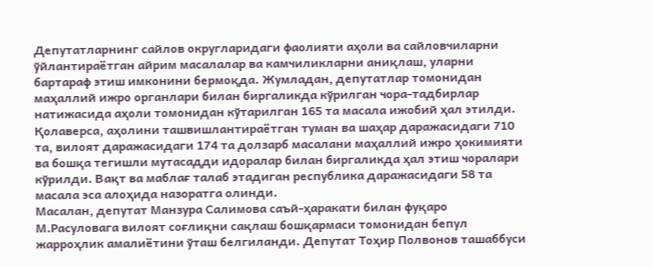Депутатларнинг сайлов округларидаги фаолияти аҳоли ва сайловчиларни ўйлантираётган айрим масалалар ва камчиликларни аниқлаш, уларни бартараф этиш имконини бермоқда. Жумладан, депутатлар томонидан маҳаллий ижро органлари билан биргаликда кўрилган чора-тадбирлар натижасида аҳоли томонидан кўтарилган 165 та масала ижобий ҳал этилди. Қолаверса, аҳолини ташвишлантираётган туман ва шаҳар даражасидаги 710 та, вилоят даражасидаги 174 та долзарб масалани маҳаллий ижро ҳокимияти ва бошқа тегишли мутасадди идоралар билан биргаликда ҳал этиш чоралари кўрилди. Вақт ва маблағ талаб этадиган республика даражасидаги 58 та масала эса алоҳида назоратга олинди.
Масалан, депутат Манзура Салимова саъй-ҳаракати билан фуқаро М.Расуловага вилоят соғлиқни сақлаш бошқармаси томонидан бепул жарроҳлик амалиётини ўташ белгиланди. Депутат Тоҳир Полвонов ташаббуси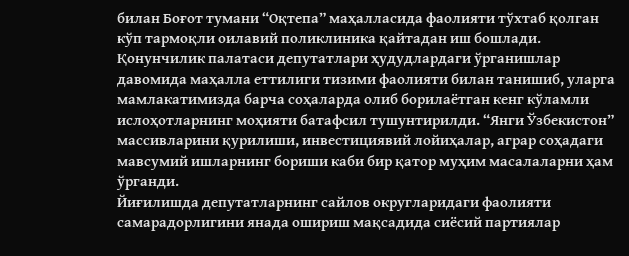билан Боғот тумани “Оқтепа” маҳалласида фаолияти тўхтаб қолган кўп тармоқли оилавий поликлиника қайтадан иш бошлади.
Қонунчилик палатаси депутатлари ҳудудлардаги ўрганишлар давомида маҳалла еттилиги тизими фаолияти билан танишиб, уларга мамлакатимизда барча соҳаларда олиб борилаётган кенг кўламли ислоҳотларнинг моҳияти батафсил тушунтирилди. “Янги Ўзбекистон” массивларини қурилиши, инвестициявий лойиҳалар, аграр соҳадаги мавсумий ишларнинг бориши каби бир қатор муҳим масалаларни ҳам ўрганди.
Йиғилишда депутатларнинг сайлов округларидаги фаолияти самарадорлигини янада ошириш мақсадида сиёсий партиялар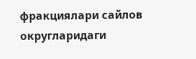фракциялари сайлов округларидаги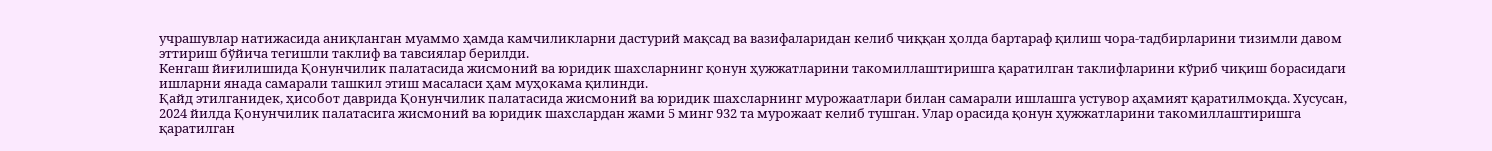учрашувлар натижасида аниқланган муаммо ҳамда камчиликларни дастурий мақсад ва вазифаларидан келиб чиққан ҳолда бартараф қилиш чора-тадбирларини тизимли давом эттириш бўйича тегишли таклиф ва тавсиялар берилди.
Кенгаш йиғилишида Қонунчилик палатасида жисмоний ва юридик шахсларнинг қонун ҳужжатларини такомиллаштиришга қаратилган таклифларини кўриб чиқиш борасидаги ишларни янада самарали ташкил этиш масаласи ҳам муҳокама қилинди.
Қайд этилганидек, ҳисобот даврида Қонунчилик палатасида жисмоний ва юридик шахсларнинг мурожаатлари билан самарали ишлашга устувор аҳамият қаратилмоқда. Хусусан, 2024 йилда Қонунчилик палатасига жисмоний ва юридик шахслардан жами 5 минг 932 та мурожаат келиб тушган. Улар орасида қонун ҳужжатларини такомиллаштиришга қаратилган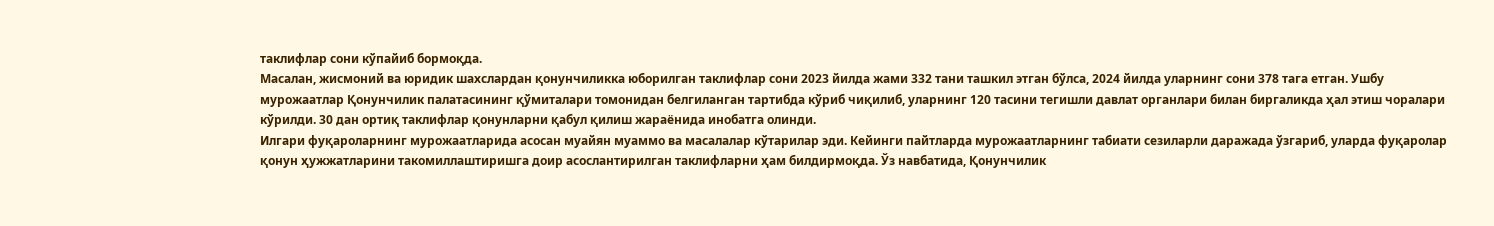таклифлар сони кўпайиб бормоқда.
Масалан, жисмоний ва юридик шахслардан қонунчиликка юборилган таклифлар сони 2023 йилда жами 332 тани ташкил этган бўлса, 2024 йилда уларнинг сони 378 тага етган. Ушбу мурожаатлар Қонунчилик палатасининг қўмиталари томонидан белгиланган тартибда кўриб чиқилиб, уларнинг 120 тасини тегишли давлат органлари билан биргаликда ҳал этиш чоралари кўрилди. 30 дан ортиқ таклифлар қонунларни қабул қилиш жараёнида инобатга олинди.
Илгари фуқароларнинг мурожаатларида асосан муайян муаммо ва масалалар кўтарилар эди. Кейинги пайтларда мурожаатларнинг табиати сезиларли даражада ўзгариб, уларда фуқаролар қонун ҳужжатларини такомиллаштиришга доир асослантирилган таклифларни ҳам билдирмоқда. Ўз навбатида, Қонунчилик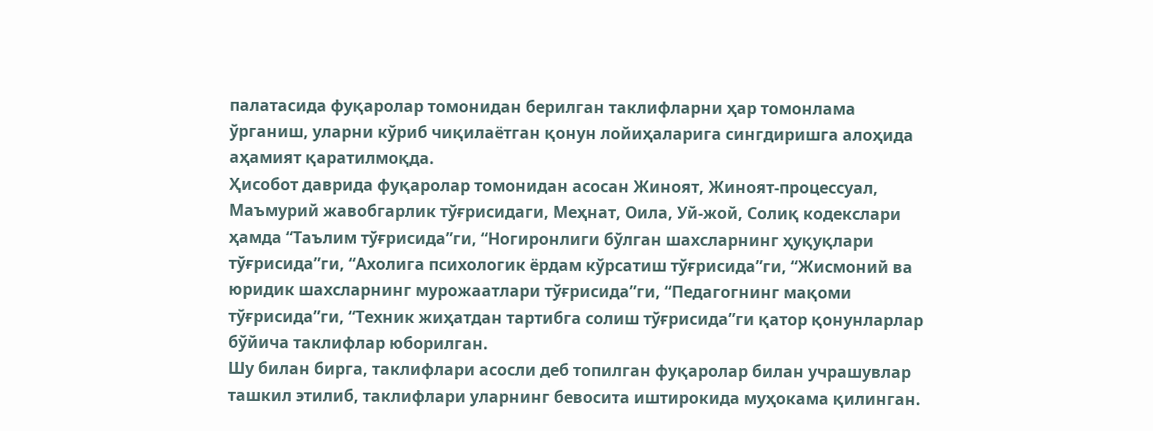палатасида фуқаролар томонидан берилган таклифларни ҳар томонлама ўрганиш, уларни кўриб чиқилаётган қонун лойиҳаларига сингдиришга алоҳида аҳамият қаратилмоқда.
Ҳисобот даврида фуқаролар томонидан асосан Жиноят, Жиноят-процессуал, Маъмурий жавобгарлик тўғрисидаги, Меҳнат, Оила, Уй-жой, Солиқ кодекслари ҳамда “Таълим тўғрисида”ги, “Ногиронлиги бўлган шахсларнинг ҳуқуқлари тўғрисида”ги, “Ахолига психологик ёрдам кўрсатиш тўғрисида”ги, “Жисмоний ва юридик шахсларнинг мурожаатлари тўғрисида”ги, “Педагогнинг мақоми тўғрисида”ги, “Техник жиҳатдан тартибга солиш тўғрисида”ги қатор қонунларлар бўйича таклифлар юборилган.
Шу билан бирга, таклифлари асосли деб топилган фуқаролар билан учрашувлар ташкил этилиб, таклифлари уларнинг бевосита иштирокида муҳокама қилинган.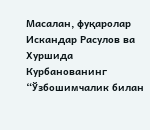Масалан, фуқаролар Искандар Расулов ва Хуршида Курбанованинг “Ўзбошимчалик билан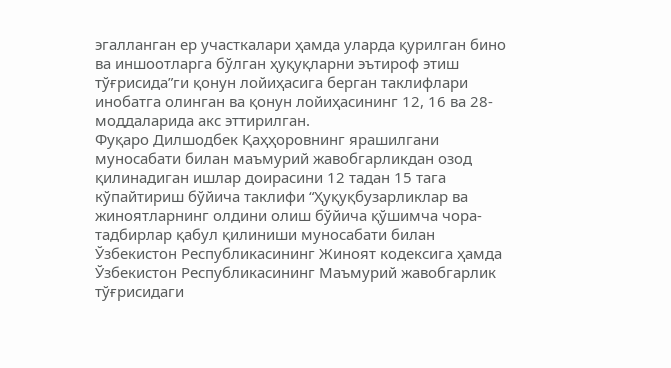эгалланган ер участкалари ҳамда уларда қурилган бино ва иншоотларга бўлган ҳуқуқларни эътироф этиш тўғрисида”ги қонун лойиҳасига берган таклифлари инобатга олинган ва қонун лойиҳасининг 12, 16 ва 28-моддаларида акс эттирилган.
Фуқаро Дилшодбек Қаҳҳоровнинг ярашилгани муносабати билан маъмурий жавобгарликдан озод қилинадиган ишлар доирасини 12 тадан 15 тага кўпайтириш бўйича таклифи “Ҳуқуқбузарликлар ва жиноятларнинг олдини олиш бўйича қўшимча чора-тадбирлар қабул қилиниши муносабати билан Ўзбекистон Республикасининг Жиноят кодексига ҳамда Ўзбекистон Республикасининг Маъмурий жавобгарлик тўғрисидаги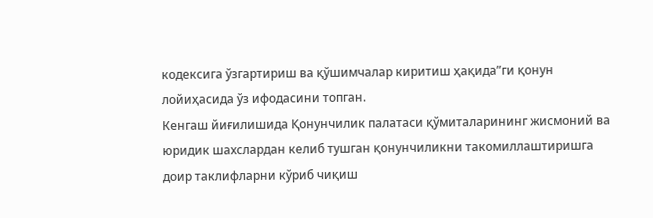кодексига ўзгартириш ва қўшимчалар киритиш ҳақида”ги қонун лойиҳасида ўз ифодасини топган.
Кенгаш йиғилишида Қонунчилик палатаси қўмиталарининг жисмоний ва юридик шахслардан келиб тушган қонунчиликни такомиллаштиришга доир таклифларни кўриб чиқиш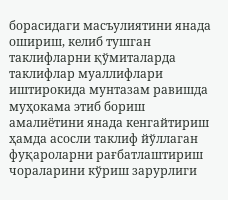борасидаги масъулиятини янада ошириш, келиб тушган таклифларни қўмиталарда таклифлар муаллифлари иштирокида мунтазам равишда муҳокама этиб бориш амалиётини янада кенгайтириш ҳамда асосли таклиф йўллаган фуқароларни рағбатлаштириш чораларини кўриш зарурлиги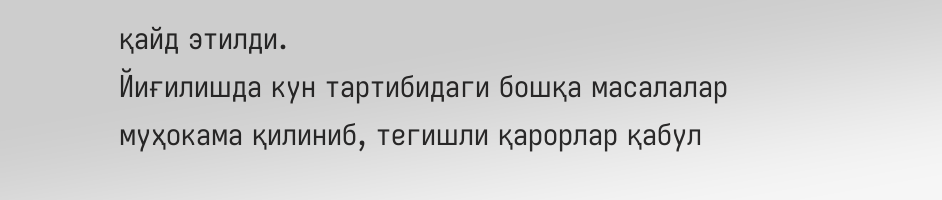қайд этилди.
Йиғилишда кун тартибидаги бошқа масалалар муҳокама қилиниб, тегишли қарорлар қабул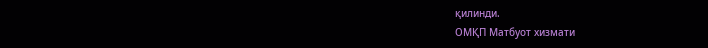қилинди.
ОМҚП Матбуот хизмати